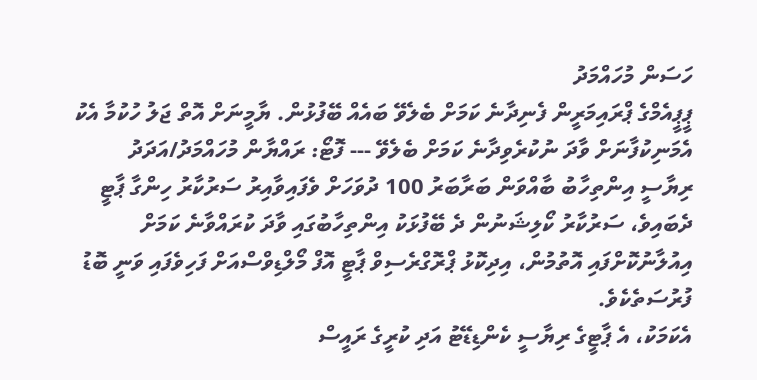ހަސަން މުހައްމަދު
ޕީޕީއެމްގެ ޕްރައިމަރީން ފެނިދާނެ ކަމަށް ބެލެވޭ ބައެއް ބޭފުޅުން. ޔާމީނަށް އޮތް ޖަލު ހުކުމާ އެކު އެމަނިކުފާނަށް ވާދަ ނުކުރެވިދާނެ ކަމަށް ބެލެވޭ --- ފޮޓޯ: ރައްޔާން މުހައްމަދު/އަދަދު
ރިޔާސީ އިންތިހާބު ބާއްވަން ބަރާބަރު 100 ދުވަހަށް ވެފައިވާއިރު ސަރުކާރު ހިންގާ ޕާޓީ ދެބައިވެ، ސަރުކާރު ކޯލިޝަނުން ދެ ބޭފުޅަކު އިންތިހާބުގައި ވާދަ ކުރައްވާނެ ކަމަށް އިއުލާނުކޮށްފައި އޮތުމުން، އިދިކޮޅު ޕްރޮގްރެސިވް ޕާޓީ އޮފް މޯލްޑިވްސްއަށް ފަހިވެފައި ވަނީ ބޮޑު ފުރުސަތެކެވެ.
އެކަމަކު، އެ ޕާޓީގެ ރިޔާސީ ކެންޑިޑޭޓު އަދި ކުރީގެ ރައީސް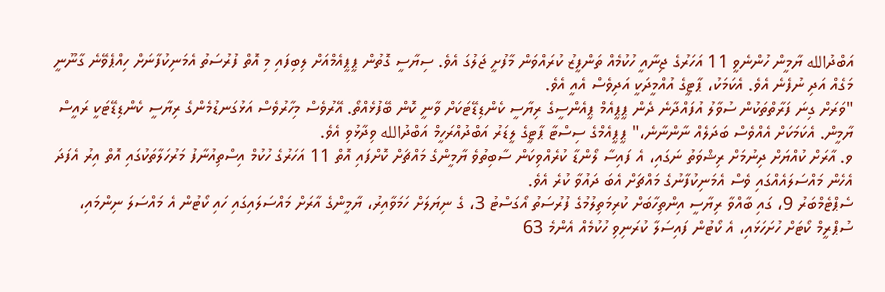އަބްދުالله ޔާމީން ހުންނެވީ 11 އަހަރުގެ ޖިނާއީ ހުކުމެއް ތަންފީޒު ކުރައްވަން މާފުށީ ޖަލުގަ އެވެ. ސިޔާސީ ގޮތުން ޕީޕީއެމްއަށް ލިބިފައި މި އޮތް ފުރުސަތު އެމަނިކުފާނަށް ހިއްޕެވޭނެ ގާނޫނީ މަގެއް އަދި ނުފެނެ އެވެ. އެކަމަކު، ޕާޓީގެ އުއްމީދަކީ އަދިވެސް އެއީ އެވެ.
"ވަރަށް ގިނަ ފަރާތްތަކުން ސުވާލު އުފައްދާނެ ދެން ޕީޕީއެމް ޕީއެންސީގެ ރިޔާސީ ކެންޑިޑޭޓަކަށް ވާނީ ކޮން ބޭފުޅެއްތޯ. އޭރުވެސް މިހާރުވެސް އަޅުގަނޑުމެންގެ ރިޔާސީ ކެންޑިޑޭޓަކީ ރައީސް ޔާމީން. އެކަމަކަށް އެއްވެސް ބަދަލެއް ނާންނާނެ،" ޕީޕީއެމްގެ ސިސްޓާ ޕާޓީގެ ލީޑަރު އަބްދުއްރަހީމް އަބްދުالله ވިދާޅުވި އެވެ.
ވ. އާރަށް ކުއްޔަށް ދިނުމަށް ރިޝްވަތު ނަގައި، އެ ފައިސާ ލޯންޑާ ކުރެއްވިކަން ސާބިތުވެ ޔާމީންގެ މައްޗަށް ކޮށްފައި އޮތް 11 އަހަރުގެ ހުކުމް އިސްތިއުނާފު މަރުހަލާތަކުގައި އޮތް އިރު އެފަދަ އެހެން މައްސަލައެއްގައި ވެސް އެމަނިކުފާނުގެ މައްޗަށް އެބަ ދައުވާ ކުރެ އެވެ.
ސެޕްޓެމްބަރު 9، ގައި ބާއްވާ ރިޔާސީ އިންތިހާބަށް ކުރިމަތިލުމުގެ ފުރުސަތު އޯގަސްޓު 3، ގެ ނިޔަލަށް ހަމަވާއިރު، ޔާމީންގެ އާރަށް މައްސަލައިގައި ހައި ކޯޓުން އެ މައްސަލަ ނިންމައި، ސުޕްރީމް ކޯޓަށް ހުށަހަޅައި، އެ ކޯޓުން ފައިސަލާ ކުރަނިވި ހުކުމެއް އެންމެ 63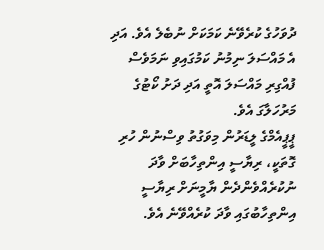ދުވަހުގެ ކުރެވޭނެ ކަމަކަށް ނުބެލެ އެވެ. އަދި އެ މައްސަލަ ނިމުނު ކަމުގައިވި ނަމަވެސް ފުއްގިރި މައްސަލަ އޮތީ އަދި ދަށު ކޯޓުގެ މަރުހަލާގަ އެވެ.
ޕީޕީއެމްގެ ލީޑަރުން މިވަގުތު ވިސްނުން ހުރި ގޮތަކީ، ރިޔާސީ އިންތިހާބަށް ވާދަ ނުކުރެއްވެންދެން ޔާމީނަށް ރިޔާސީ އިންތިހާބުގައި ވާދަ ކުރެއްވޭނެ އެވެ.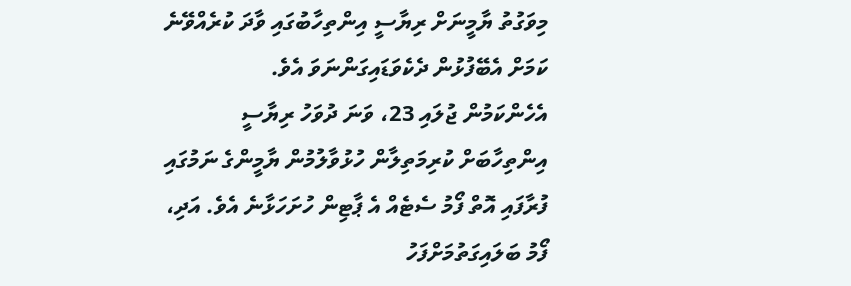މިވަގުތު ޔާމީނަށް ރިޔާސީ އިންތިހާބުގައި ވާދަ ކުރެއްވޭނެ ކަމަށް އެބޭފުޅުން ދެކެވަޑައިގަންނަވަ އެވެ.
އެހެންކަމުން ޖުލައި 23، ވަނަ ދުވަހު ރިޔާސީ އިންތިހާބަށް ކުރިމަތިލާން ހުޅުވާލުމުން ޔާމީންގެ ނަމުގައި ފުރާފައި އޮތް ފޯމު ސެޓެއް އެ ޕާޓިން ހުށަހަޅާނެ އެވެ. އަދި، ފޯމު ބަލައިގަތުމަށްފަހު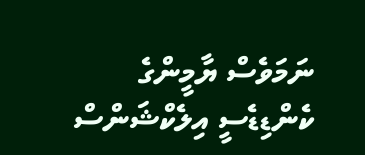ނަމަވެސް ޔާމީންގެ ކެންޑިޑެސީ އިލެކްޝަންސް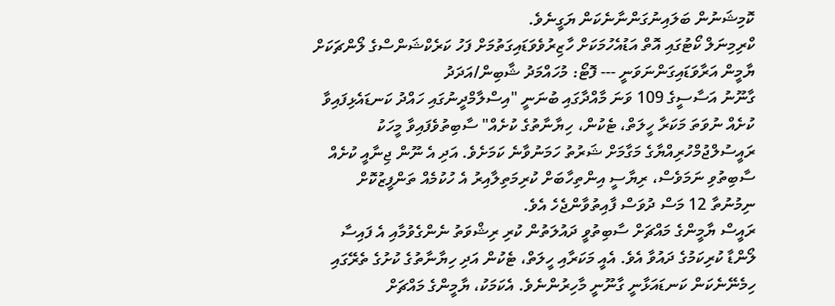ކޮމިޝަނުން ބަލައިނުގަންނާނެކަން ޔަގީނެވެ.
ކްރިމިނަލް ކޯޓުގައި އޮތް އަޑުއެހުމަކަށް ހާޒިރުވެވަޑައިގަތުމަށް ފަހު ކަރެކްޝަންސްގެ ލޯންޗަކަށް ޔާމީން އަރާވަޑައިގަންނަވަނީ --- ފޮޓޯ: މުހައްމަދު ޝާބިން/އަދަދު
ގާނޫނު އަސާސީގެ 109 ވަނަ މާއްދާގައި ބުނަނީ "އިސްލާމްދީނުގައި ހައްދު ކަނޑައެޅިފައިވާ ކުށެއް ނުވަތަ މަކަރާ ހީލަތް، ޓެކުން، ހިޔާނާތުގެ ކުށެއް" ސާބިތުވެފައިވާ މީހަކު ރައީސުލްޖުމްހުރިއްޔާގެ މަގާމަށް ޝަރުތު ހަމަނުވާނެ ކަމަށެވެ. އަދި އެ ނޫން ޖިނާއީ ކުށެއް ސާބިތުވި ނަމަވެސް، ރިޔާސީ އިންތިހާބަށް ކުރިމަތިލާއިރު އެ ހުކުމެއް ތަންފީޒުކޮށް ނިމުނުތާ 12 މަސް ދުވަސް ފާއިތުވާންޖެހެ އެވެ.
ރައީސް ޔާމީންގެ މައްޗަށް ސާބިތުވީ ދައުލަތުން ކުރި ރިޝްވަތު ނެންގެވުމާއި އެ ފައިސާ ލޯންޑާ ކުރިކަމުގެ ދައުވާ އެވެ. އެއީ މަކަރާއި ހީލަތް، ޓެކުން އަދި ހިޔާނާތުގެ ކުށުގެ ތެރޭގައި ހިމެނޭނެކަން ކަނޑައަޅާނީ ގާނޫނީ މާހިރުންނެވެ. އެކަމަކު، ޔާމީންގެ މައްޗަށް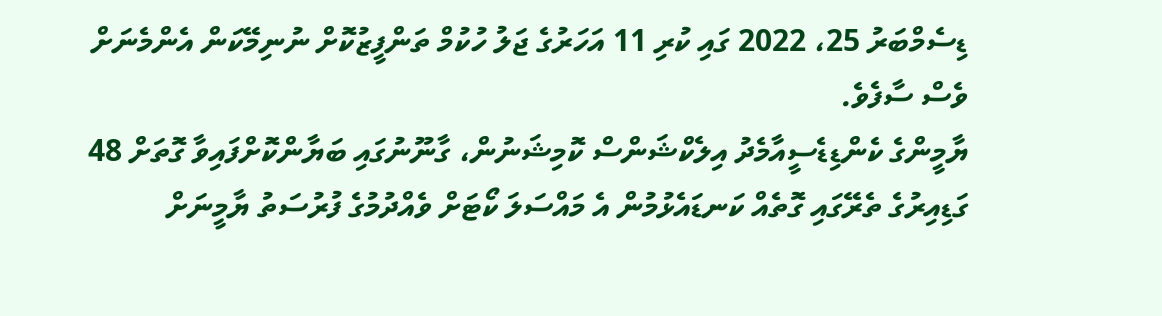ޑިސެމްބަރު 25، 2022 ގައި ކުރި 11 އަހަރުގެ ޖަލު ހުކުމް ތަންފީޒުކޮށް ނުނިމޭކަން އެންމެނަށް ވެސް ސާފެވެ.
ޔާމީންގެ ކެންޑިޑެސީއާމެދު އިލެކްޝަންސް ކޮމިޝަނުން، ގާނޫނުގައި ބަޔާންކޮށްފައިވާ ގޮތަށް 48 ގަޑިއިރުގެ ތެރޭގައި ގޮތެއް ކަނޑައެޅުމުން އެ މައްސަލަ ކޯޓަށް ވެއްދުމުގެ ފުރުސަތު ޔާމީނަށް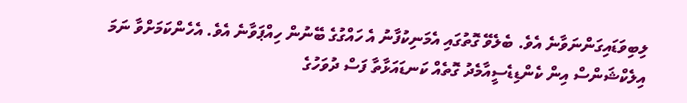ލިބިވަޑައިގަންނަވާނެ އެވެ. ބެލެވޭ ގޮތުގައި އެމަނިކުފާނު އެ ހައްގުގެ ބޭނުން ހިއްޕަވާނެ އެވެ. އެހެންކަމަށްވާ ނަމަ އިލެކްޝަންސް އިން ކެންޑިޑެސީއާމެދު ގޮތެއް ކަނޑައަޅާތާ ފަސް ދުވަހުގެ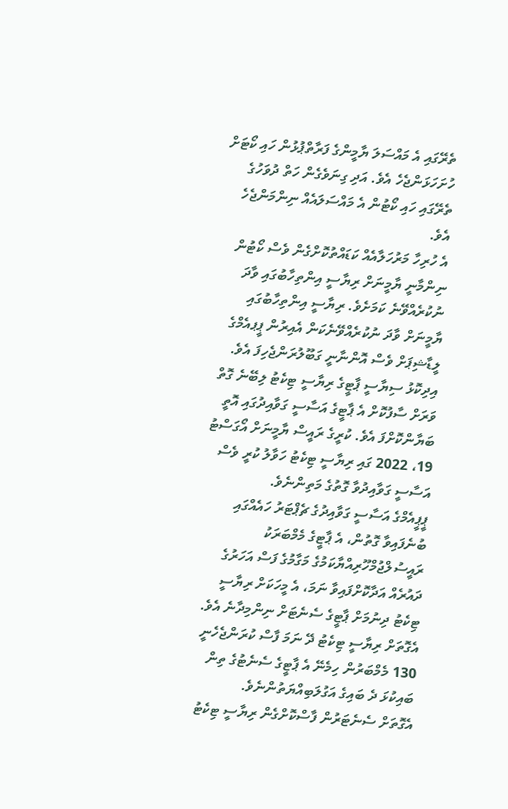ތެރޭގައި އެ މައްސަލަ ޔާމީންގެ ފަރާތްޕުޅުން ހައި ކޯޓަށް ހުށަހަޅަންޖެހެ އެވެ. އަދި ގިނަވެގެން ހަތް ދުވަހުގެ ތެރޭގައި ހައި ކޯޓުން އެ މައްސަލައެއް ނިންމަންޖެހެ އެވެ.
އެ ހުރިހާ މަރުހަލާއެއް ކަޑައްތުކޮށްގެން ވެސް ކޯޓުން ނިންމާނީ ޔާމީނަށް ރިޔާސީ އިންތިހާބުގައި ވާދަ ނުކުރެއްވޭނެ ކަމަށެވެ. ރިޔާސީ އިންތިހާބުގައި ޔާމީނަށް ވާދަ ނުކުރެއްވޭނެކަން އެއިރުން ޕީޕއެމްގެ ލީޑާޝިޕަށް ވެސް އޮންނާނީ ގަބޫލުރަންޖެހިފަ އެވެ.
އިދިކޮޅު ސިޔާސީ ޕާޓީގެ ރިޔާސީ ޓިކެޓު ލިބޭނެ ގޮތް ވަރަށް ސާފުކޮށް އެ ޕާޓީގެ އަސާސީ ގަވާއިދުގައި އޮތީ ބަޔާންކޮށްފަ އެވެ. ކުރީގެ ރައީސް ޔާމީނަށް އޯގަސްޓު 19، 2022 ގައި ރިޔާސީ ޓިކެޓު ހަވާލު ކުރީ ވެސް އަސާސީ ގަވާއިދުވާ ގޮތުގެ މަތިންނެވެ.
ޕީޕީއެމްގެ އަސާސީ ގަވާއިދުގެ ޗެޕްޓަރު ހައެއްގައި ބުނެފައިވާ ގޮތުން، އެ ޕާޓީގެ މެމްބަރަކު ރައީސުލްޖުމްހޫރިއްޔާކަމުގެ މަގާމުގެ ފަސް އަހަރުގެ ދައުރެއް އަދާކޮށްފައިވާ ނަމަ، އެ މީހަކަށް ރިޔާސީ ޓިކެޓު ދިނުމަށް ޕާޓީގެ ސެނެޓަށް ނިންމިދާނެ އެވެ. އެގޮތަށް ރިޔާސީ ޓިކެޓު ދޭ ނަމަ ފާސް ކުރަންޖެހެނީ 130 މެމްބަރުން ހިމެނޭ އެ ޕާޓީގެ ސެނެޓުގެ ތިން ބައިކުޅަ ދެ ބައިގެ އަގުލަބިއްޔަތުންނެވެ.
އެގޮތަށް ސެނެޓަރުން ފާސްކޮށްގެން ރިޔާސީ ޓިކެޓު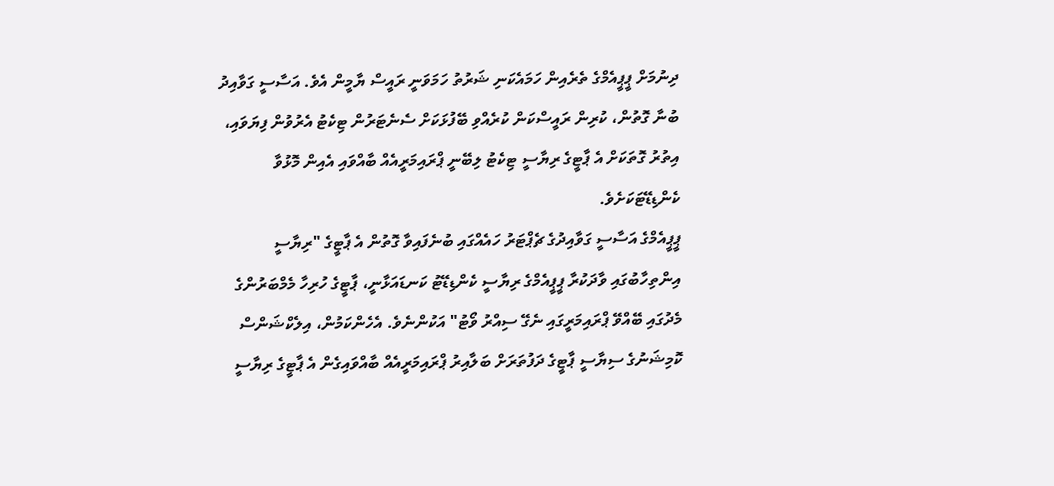ދިނުމަށް ޕީޕީއެމްގެ ތެރެއިން ހަމައެކަނި ޝަރުތު ހަމަވަނީ ރައީސް ޔާމީން އެވެ. އަސާސީ ގަވާއިދު ބުނާ ގޮތުން، ކުރިން ރައީސްކަން ކުރެއްވި ބޭފުޅަކަށް ސެނެޓަރުން ޓިކެޓު އެރުވުން ފިޔަވައި، އިތުރު ގޮތަކަށް އެ ޕާޓީގެ ރިޔާސީ ޓިކެޓު ލިބޭނީ ޕްރައިމަރީއެއް ބާއްވައި އެއިން މޮޅުވާ ކެންޑިޑޭޓަކަށެވެ.
ޕީޕީއެމްގެ އަސާސީ ގަވާއިދުގެ ޗެޕްޓަރު ހައެއްގައި ބުނެފައިވާ ގޮތުން އެ ޕާޓީގެ "ރިޔާސީ އިންތިހާބުގައި ވާދަކުރާ ޕީޕީއެމްގެ ރިޔާސީ ކެންޑިޑޭޓު ކަނޑައަޅާނީ، ޕާޓީގެ ހުރިހާ މެމްބަރުންގެ މެދުގައި ބޭއްވޭ ޕްރައިމަރީގައި ނެގޭ ސިއްރު ވޯޓު" އަކުންނެވެ. އެހެންކަމުން، އިލެކްޝަންސް ކޮމިޝަނުގެ ސިޔާސީ ޕާޓީގެ ދަފުތަރަށް ބަލާއިރު ޕްރައިމަރީއެއް ބާއްވައިގެން އެ ޕާޓީގެ ރިޔާސީ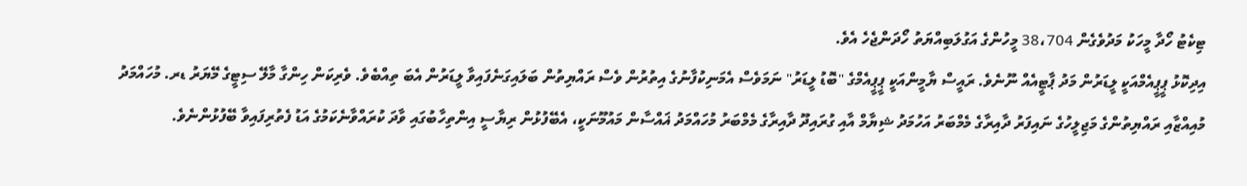ޓިކެޓު ހޯދާ މީހަކު މަދުވެގެން 38،704 މީހުންގެ އަގުލަބިއްޔަތު ހޯދަންޖެހެ އެވެ.
އިދިކޮޅު ޕީޕީއެމްއަކީ ލީޑަރުން މަދު ޕާޓީއެއް ނޫނެވެ. ރައީސް ޔާމީންއަކީ ޕީޕީއެމްގެ "ބޮޑު ލީޑަރު" ނަމަވެސް އެމަނިކުފާނުގެ އިތުރުން ވެސް ރައްޔިތުން ބަލައިގަނެފައިވާ ލީޑަރުން އެބަ ތިއްބެވެ. ވެރިކަން ހިންގާ މާލޭ ސިޓީގެ މޭޔަރު ޑރ. މުހައްމަދު މުއިއްޒާއި ރައްޔިތުންގެ މަޖިލީހުގެ ނައިފަރު ދާއިރާގެ މެމްބަރު އަހުމަދު ޝިޔާމް އާއި ގުރައިދޫ ދާއިރާގެ މެމްބަރު މުހައްމަދު ޣައްސާން މައުމޫނަކީ، އެބޭފުޅުން ރިޔާސީ އިންތިހާބުގައި ވާދަ ކުރައްވާނެކަމުގެ އަޑު ފެތުރިފައިވާ ބޭފުޅުންނެވެ.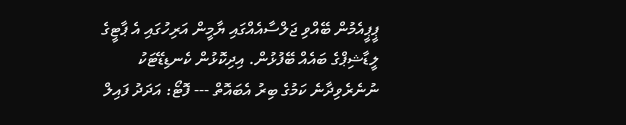ޕީޕީއެމުން ބޭއްވި ޖަލްސާއެއްގައި ޔާމީން އަރިހުގައި އެ ޕާޓީގެ ލީޑާޝިޕްގެ ބައެއް ބޭފުޅުން. އިދިކޮޅުން ކެނޑިޑޭޓަކު ނުނެރެވިދާނެ ކަމުގެ ބިރު އެބައޮތް --- ފޮޓޯ: އަދަދު ފައިލް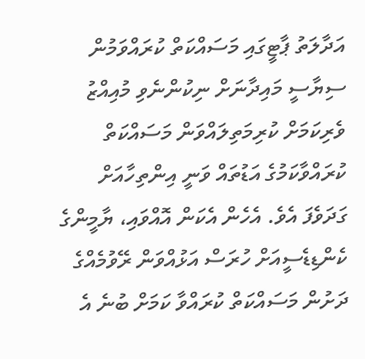އަދާލަތު ޕާޓީގައި މަސައްކަތް ކުރައްވަމުން ސިޔާސީ މައިދާނަށް ނިކުންނެވި މުއިއްޒު ވެރިކަމަށް ކުރިމަތިލައްވަން މަސައްކަތް ކުރައްވާކަމުގެ އަޑުތައް ވަނީ އިންތިހާއަށް ގަދަވެފަ އެވެ. އެހެން އެކަން އޮއްވައި، ޔާމީންގެ ކެންޑިޑެސީއަށް ހުރަސް އަޅުއްވަން ރޭވުމެއްގެ ދަށުން މަސައްކަތް ކުރައްވާ ކަމަށް ބުނެ އެ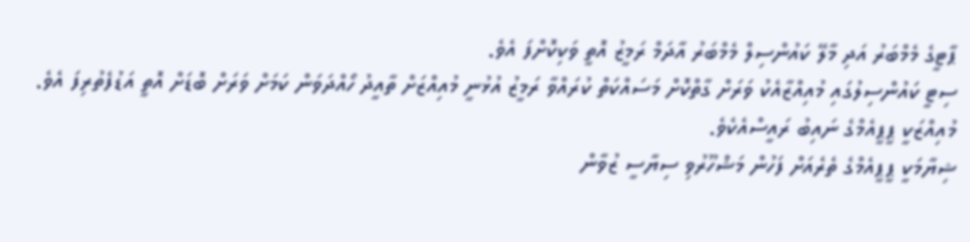ޕާޓީގެ މެމްބަރު އަދި މާލޭ ކައުންސިލް މެމްބަރު އާދަމް ރަމީޒު އޮތީ ވަކިކޮށްފަ އެވެ.
ސިޓީ ކައުންސިލުގައި މުއިއްޒާއެކު ވަރަށް ގާތްކޮށް މަސައްކަތް ކުރައްވާ ރަމީޒު އުޅުނީ މުއިއްޒަށް ތާއީދު ހޯއްދަވަން ކަމަށް ވަރަށް ބޮޑަށް އޮތީ އަޑުފެތުރިފަ އެވެ.
މުއިއްޒަކީ ޕީޕީއެމްގެ ނައިބު ރައީސްއެކެވެ.
ޝިޔާމަކީ ޕީޕީއެމްގެ ތެރެއަށް ފަހުން މަޝްހޫރުވި ސިޔާސީ ޒުވާން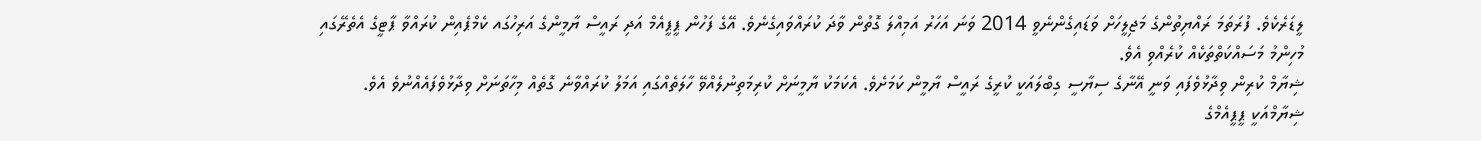ލީޑަރެކެވެ. ފުރަތަމަ ރައްޔިތުންގެ މަޖިލީހަށް ވަޑައިގެންނެވީ 2014 ވަނަ އަހަރު އަމިއްލަ ގޮތުން ވާދަ ކުރައްވައިގެނެވެ. އޭގެ ފަހުން ޕީޕީއެމް އަދި ރައީސް ޔާމީންގެ އަރިހުގައ ކެމްޕެއިން ކުރައްވާ ޕާޓީގެ އެތެރޭގައި މުހިންމު މަސައްކަތްތަކެއް ކުރެއްވި އެވެ.
ޝިޔާމް ކުރިން ވިދާޅުވެފައި ވަނީ އޭނާގެ ސިޔާސީ ގިބްލައަކީ ކުރީގެ ރައީސް ޔާމީން ކަމަށެވެ. އެކަމަކު ޔާމީނަށް ކުރިމަތިނުލެއްވޭ ހާލަތެއްގައި އަމަލު ކުރައްވާނެ ގޮތެއް މިހާތަނަށް ވިދާޅުވެފައެއްނުވެ އެވެ.
ޝިޔާމްއަކީ ޕީޕީއެމްގެ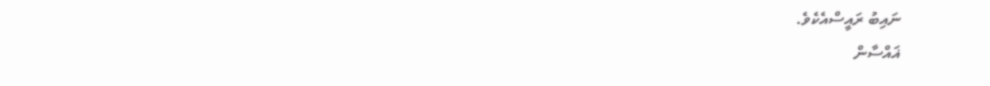ނައިބު ރައީސްއެކެވެ.
ޣައްސާން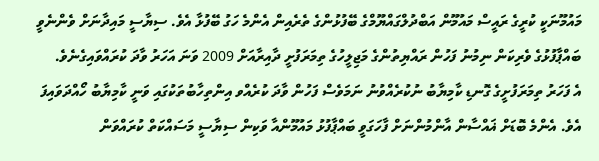މައުމޫނަކީ ކުރީގެ ރައީސް މައުމޫން އަބްދުލްގައްޔޫމްގެ ބޭފުޅުންގެ ތެރެއިން އެންމެ ހަގު ބޭފުޅާ އެވެ. ސިޔާސީ މައިދާނަށް ވެންނެވީ ބައްޕާފުޅުގެ ވެރިކަން ނިމުނު ފަހުން ރައްޔިތުންގެ މަޖިލީހުގެ ތިމަރަފުށީ ދާއިރާއަށް 2009 ވަނަ އަހަރު ވާދަ ކުރައްވައިގެނެވެ.
އެ ފަހަރު ތިމަރަފުށީގެ ގޮނޑި ކާމިޔާބު ނުކުރެއްވުނު ނަމަވެސް ފަހުން ވާދަ ކުރެއްވ އިންތިހާބުތަކުގައި ވަނީ ކާމިޔާބު ހޯއްދަވައިފަ އެވެ. އެންމެ ބޮޑަށް ޣައްސާން އާންމުންނަށް ފާހަގަވީ ބައްޕާފުޅު މައުމޫންއާ ވަކިން ސިޔާސީ މަސައްކަތް ކުރައްވަން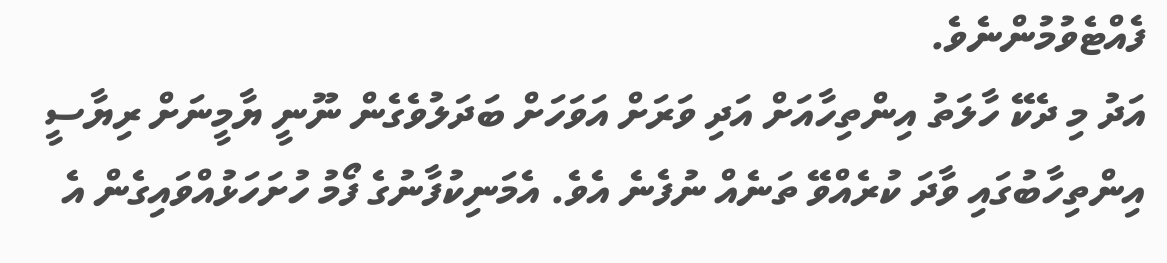ފެއްޓެވުމުންނެވެ.
އަދު މި ދެކޭ ހާލަތު އިންތިހާއަށް އަދި ވަރަށް އަވަހަށް ބަދަލުވެގެން ނޫނީ ޔާމީނަށް ރިޔާސީ އިންތިހާބުގައި ވާދަ ކުރެއްވޭ ތަނެއް ނުފެނެ އެވެ. އެމަނިކުފާނުގެ ފޯމު ހުށަހަޅުއްވައިގެން އެ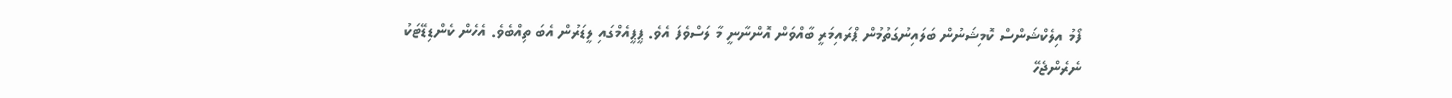ފޯމު އިލެކްޝަންސް ކޮމިޝަނުން ބަލައިނުގަތުމުން ޕްރައިމަރީ ބާއްވަން އޮންނާނީ މާ ލަސްވެފަ އެވެ. ޕީޕީއެމްގައި ލީޑަރުން އެބަ ތިއްބެވެ. އެހެން ކެންޑިޑޭޓަކު ނެރެންޖެހޭ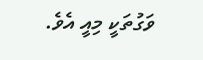ވަގުތަކީ މިއީ އެވެ.